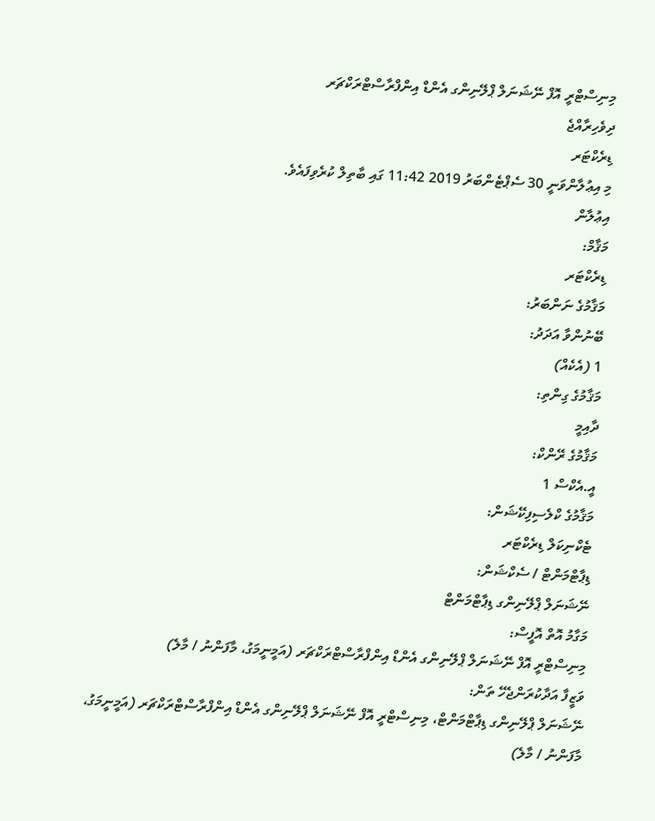މިނިސްޓްރީ އޮފް ނޭޝަނަލް ޕްލޭނިންގ އެންޑް އިންފްރާސްޓްރަކްޗަރ
ދިވެހިރާއްޖެ
ޑިރެކްޓަރ
މި އިޢުލާންވަނީ 30 ސެޕްޓެންބަރު 2019 11:42 ގައި ބާތިލް ކުރެވިފައެވެ.
އިޢުލާން
މަޤާމް:
ޑިރެކްޓަރ
މަޤާމުގެ ނަންބަރު:
ބޭނުންވާ އަދަދު:
1 (އެކެއް)
މަޤާމުގެ ގިންތި:
ދާއިމީ
މަޤާމުގެ ރޭންކް:
އީ.އެކްސް 1
މަޤާމުގެ ކްލެސިފިކޭޝަން:
ޓެކްނިކަލް ޑިރެކްޓަރ
ޑިޕާޓްމަންޓް / ސެކްޝަން:
ނޭޝަނަލް ޕްލޭނިންގ ޑިޕާޓްމަންޓް
މަގާމު އޮތް އޮފީސް:
މިނިސްޓްރީ އޮފް ނޭޝަނަލް ޕްލޭނިންގ އެންޑް އިންފްރާސްޓްރަކްޗަރ (އަމީނީމަގު، މާފަންނު / މާލެ)
ވަޒީފާ އަދާކުރަންޖެހޭ ތަން:
ނޭޝަނަލް ޕްލޭނިންގ ޑިޕާޓްމަންޓް، މިނިސްޓްރީ އޮފް ނޭޝަނަލް ޕްލޭނިންގ އެންޑް އިންފްރާސްޓްރަކްޗަރ (އަމީނީމަގު، މާފަންނު / މާލެ)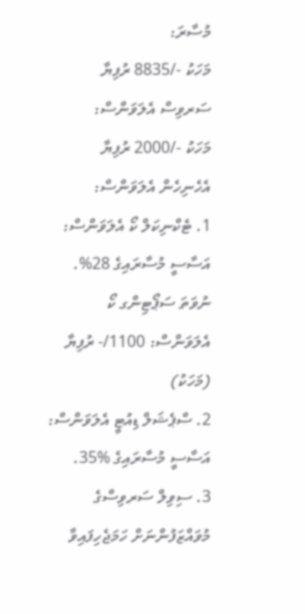މުސާރަ:
މަހަކު -/8835 ރުފިޔާ
ސަރވިސް އެލަވަންސް:
މަހަކު -/2000 ރުފިޔާ
އެހެނިހެން އެލަވަންސް:
1. ޓެކްނިކަލް ކޯ އެލަވަންސް: އަސާސީ މުސާރައިގެ 28%. ނުވަތަ ސަޕޯޓިންގ ކޯ އެލަވަންސް: 1100/- ރުފިޔާ (މަހަކު)
2. ސްޕެޝަލް ޑިއުޓީ އެލަވަންސް: އަސާސީ މުސާރައިގެ %35.
3. ސިވިލް ސަރވިސްގެ މުވައްޒަފުންނަށް ހަމަޖެހިފައިވާ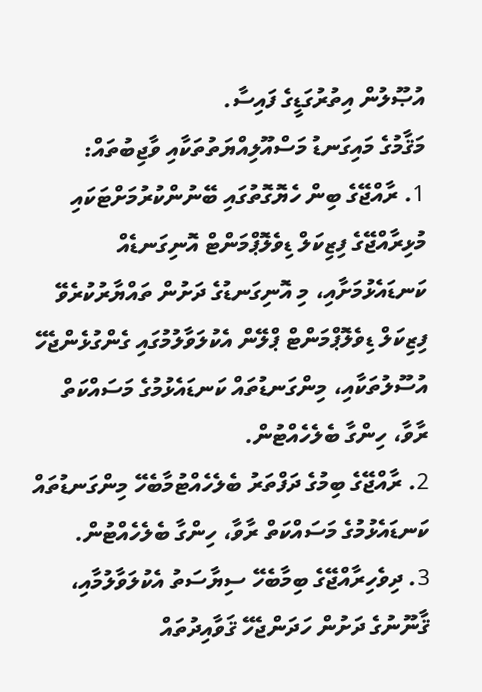އުޞޫލުން އިތުރުގަޑީގެ ފައިސާ.
މަޤާމުގެ މައިގަނޑު މަސްއޫލިއްޔަތުތަކާއި ވާޖިބުތައް:
1. ރާއްޖޭގެ ބިން ހެޔޮގޮތުގައި ބޭނުންކުރުމަށްޓަކައި މުޅިރާއްޖޭގެ ފިޒިކަލް ޑިވެލޮޕްމަންޓް އޮނިގަނޑެއް ކަނޑައެޅުމަށާއި، މި އޮނިގަނޑުގެ ދަށުން ތައްޔާރުކުރެވޭ ފިޒިކަލް ޑިވެލޮޕްމަންޓް ޕްލޭން އެކުލަވާލުމުގައި ގެންގުޅެންޖެހޭ އުސޫލުތަކާއި، މިންގަނޑުތައް ކަނޑައެޅުމުގެ މަސައްކަތް ރާވާ، ހިންގާ ބެލެހެއްޓުން.
2. ރާއްޖޭގެ ބިމުގެ ދަފްތަރު ބެލެހެއްޓުމާބެހޭ މިންގަނޑުތައް ކަނޑައެޅުމުގެ މަސައްކަތް ރާވާ، ހިންގާ ބެލެހެއްޓުން.
3. ދިވެހިރާއްޖޭގެ ބިމާބެހޭ ސިޔާސަތު އެކުލަވާލުމާއި، ޤާނޫނުގެ ދަށުން ހަދަންޖެހޭ ޤަވާއިދުތައް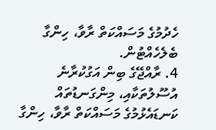ހެދުމުގެ މަސައްކަތް ރާވާ، ހިންގާ ބެލެހެއްޓުން.
4. ރާއްޖޭގެ ބިން އަގުކުރާނެ އުސޫލުތަކާއި، މިންގަނޑުތައް ކަނޑައެޅުމުގެ މަސައްކަތް ރާވާ، ހިންގާ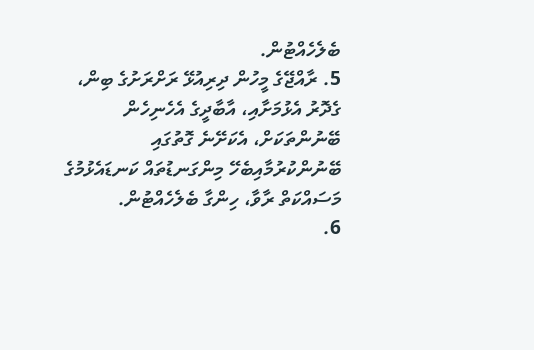ބެލެހެއްޓުން.
5. ރާއްޖޭގެ މީހުން ދިރިއުޅޭ ރަށްރަށުގެ ބިން، ގެދޮރު އެޅުމަށާއި، އާބާދީގެ އެހެނިހެން ބޭނުންތަކަށް، އެކަށޭނެ ގޮތުގައި ބޭނުންކުރުމާއިބެހޭ މިންގަނޑުތައް ކަނޑައެޅުމުގެ މަސައްކަތް ރާވާ، ހިންގާ ބެލެހެއްޓުން.
6.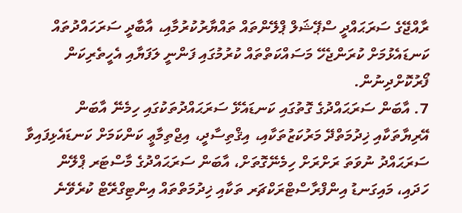ރާއްޖޭގެ ސަރަޙައްދީ ސްޕޭޝަލް ޕްލޭންތައް ތައްޔާރުކުރުމާއި، އާބާދީ ސަރަހައްދުތައް ކަނޑައެޅުމަށް ކުރަންޖެހޭ މަސައްކަތްތައް ކުރުމުގައި ފަންނީ ލަފަޔާއި އެހީތެރިކަން ފޯރުކޮށްދިނުން.
7. އާބަން ސަރަޙައްދުގެ ގޮތުގައި ކަނޑައެޅޭ ސަރަޙައްދުތަކުގައި ހިމެނޭ އާބަން އޭރިޔާތަކާއި ޚިދުމަތްދޭ މަރުކަޒުތަކާއި، އިޤްތިސާދީ، އިޖްތިމާޢީ ކަންކަމަށް ކަނޑައެޅިފައިވާ ސަރަޙައްދު ނުވަތަ ރަށްރަށް ހިމެނޭގޮތަށް، އާބަން ސަރަޙައްދުގެ މާސްޓަރ ޕްލޭން ހަދައި، މައިގަނޑު އިންފްރާސްޓްރަކްޗަރ ތަކާއި ޚިދުމަތްތައް އިންޓިގްރޭޓް ކުރެވޭނެ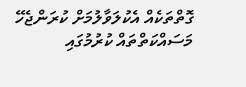ގޮތްތަކެއް އެކުލަވާލުމަށް ކުރަންޖެހޭ މަސައްކަތްތައް ކުރުމުގައި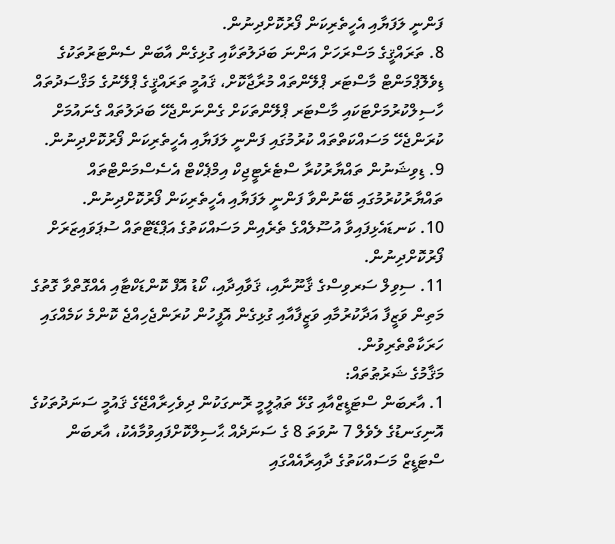ފަންނީ ލަފަޔާއި އެހީތެރިކަން ފޯރުކޮށްދިނުން.
8. ތަރައްޤީގެ މަސްރަހަށް އަންނަ ބަދަލުތަކާއި ގުޅިގެން އާބަން ސެންޓަރުތަކުގެ ޑިވެލޮޕްމަންޓް މާސްޓަރ ޕްލޭންތައް މުރާޖާކޮށް، ޤައުމީ ތަރައްޤީގެ ޕްލޭނުގެ މަޤްސަދުތައް ހާސިލްކުރުމަށްޓަކައި މާސްޓަރ ޕްލޭންތަކަށް ގެންނަންޖެހޭ ބަދަލުތައް ގެނައުމަށް ކުރަންޖެހޭ މަސައްކަތްތައް ކުރުމުގައި ފަންނީ ލަފަޔާއި އެހީތެރިކަން ފޯރުކޮށްދިނުން.
9. ޑިވިޝަނުން ތައްޔާރުކުރާ ސްޓެރެޓީޖިކް އިމްޕެކްޓް އެސެސްމަންޓްތައް ތައްޔާރުކުރުމުގައި ބޭނުންވާ ފަންނީ ލަފަޔާއި އެހީތެރިކަން ފޯރުކޮށްދިނުން.
10. ކަނޑައެޅިފައިވާ އުސޫލެއްގެ ތެރެއިން މަސައްކަތުގެ އަޕްޑޭޓްތައް ސުޕަވައިޒަރަށް ފޯރުކޮށްދިނުން.
11. ސިވިލް ސަރވިސްގެ ޤާނޫނާއި، ޤަވާއިދާއި، ކޯޑު އޮފް ކޮންޑަކްޓާއި އެއްގޮތްވާ ގޮތުގެ މަތިން ވަޒީފާ އަދާކުރުމާއި ވަޒީފާއާއި ގުޅިގެން އޮފީހުން ކުރަންޖެހިއްޖެ ކޮންމެ ކަމެއްގައި ހަރަކާތްތެރިވުން.
މަޤާމުގެ ޝަރުޠުތައް:
1. އާރބަން ސްޓަޑީޒްއާއި ގުޅޭ ތަޢުލީމީ ރޮނގަކުން ދިވެހިރާއްޖޭގެ ޤައުމީ ސަނަދުތަކުގެ އޮނިގަނޑުގެ ލެވެލް 7 ނުވަތަ 8 ގެ ސަނަދެއް ޙާސިލްކޮށްފައިވުމާއެކު، އާރބަން ސްޓަޑީޒް މަސައްކަތުގެ ދާއިރާއެއްގައި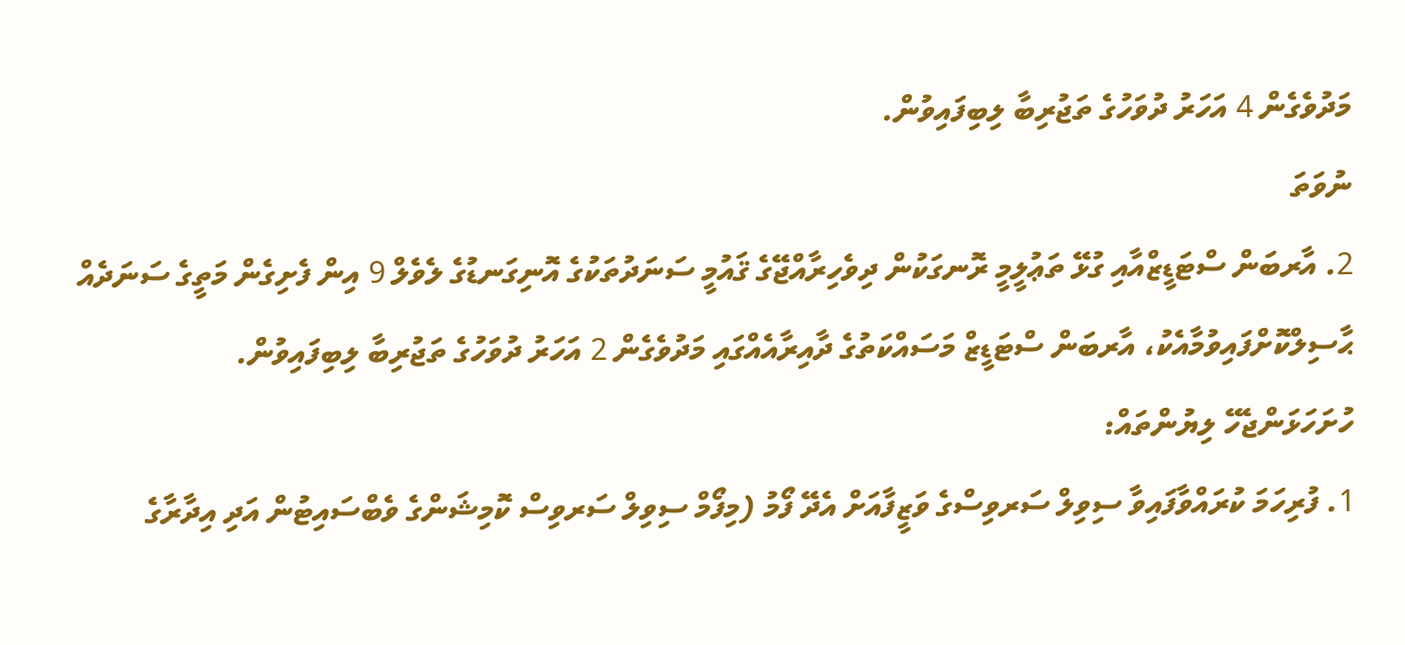މަދުވެގެން 4 އަހަރު ދުވަހުގެ ތަޖުރިބާ ލިބިފައިވުން.
ނުވަތަ
2. އާރބަން ސްޓަޑީޒްއާއި ގުޅޭ ތަޢުލީމީ ރޮނގަކުން ދިވެހިރާއްޖޭގެ ޤައުމީ ސަނަދުތަކުގެ އޮނިގަނޑުގެ ލެވެލް 9 އިން ފެށިގެން މަތީގެ ސަނަދެއް ޙާސިލްކޮށްފައިވުމާއެކު، އާރބަން ސްޓަޑީޒް މަސައްކަތުގެ ދާއިރާއެއްގައި މަދުވެގެން 2 އަހަރު ދުވަހުގެ ތަޖުރިބާ ލިބިފައިވުން.
ހުށަހަޅަންޖެހޭ ލިޔުންތައް:
1. ފުރިހަމަ ކުރައްވާފައިވާ ސިވިލް ސަރވިސްގެ ވަޒީފާއަށް އެދޭ ފޯމު (މިފޯމް ސިވިލް ސަރވިސް ކޮމިޝަންގެ ވެބްސައިޓުން އަދި އިދާރާގެ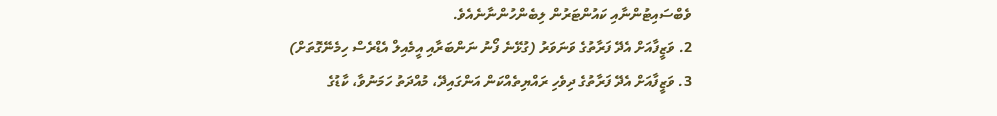ވެބްސައިޓުންނާއި ކައުންޓަރުން ލިބެންހުންނާނެއެވެ.
2. ވަޒީފާއަށް އެދޭ ފަރާތުގެ ވަނަވަރު (ގުޅޭނެ ފޯނު ނަންބަރާއި އީމެއިލް އެޑްރެސް ހިމެނޭގޮތަށް)
3. ވަޒީފާއަށް އެދޭ ފަރާތުގެ ދިވެހި ރައްޔިތެއްކަން އަންގައިދޭ، މުއްދަތު ހަމަނުވާ، ކާޑުގެ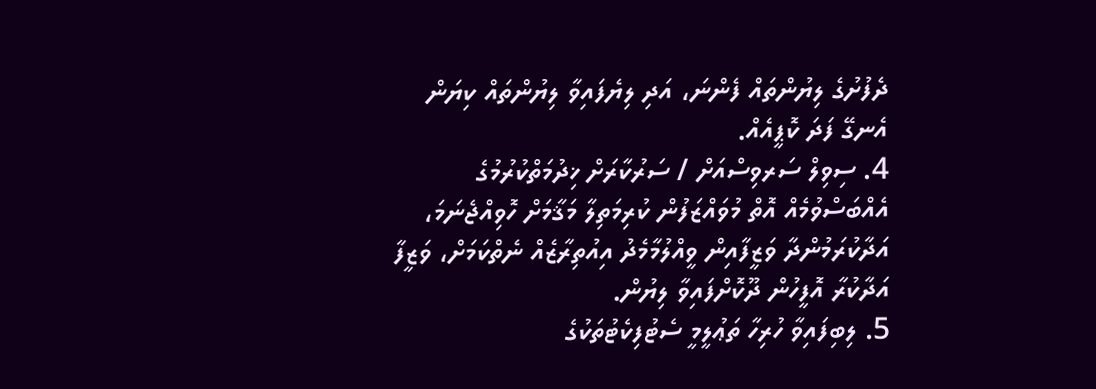ދެފުށުގެ ލިޔުންތައް ފެންނަ، އަދި ލިޔެފައިވާ ލިޔުންތައް ކިޔަން އެނގޭ ފަދަ ކޮޕީއެއް.
4. ސިވިލް ސަރވިސްއަށް / ސަރުކާރަށް ޚިދުމަތްކުރުމުގެ އެއްބަސްވުމެއް އޮތް މުވައްޒަފުން ކުރިމަތިލާ މަޤާމަށް ހޮވިއްޖެނަމަ، އަދާކުރަމުންދާ ވަޒީފާއިން ވީއްލުމާމެދު އިއުތިރާޒެއް ނެތްކަމަށް، ވަޒީފާ އަދާކުރާ އޮފީހުން ދޫކޮށްފައިވާ ލިޔުން.
5. ލިބިފައިވާ ހުރިހާ ތަޢުލީމީ ސެޓުފިކެޓުތަކުގެ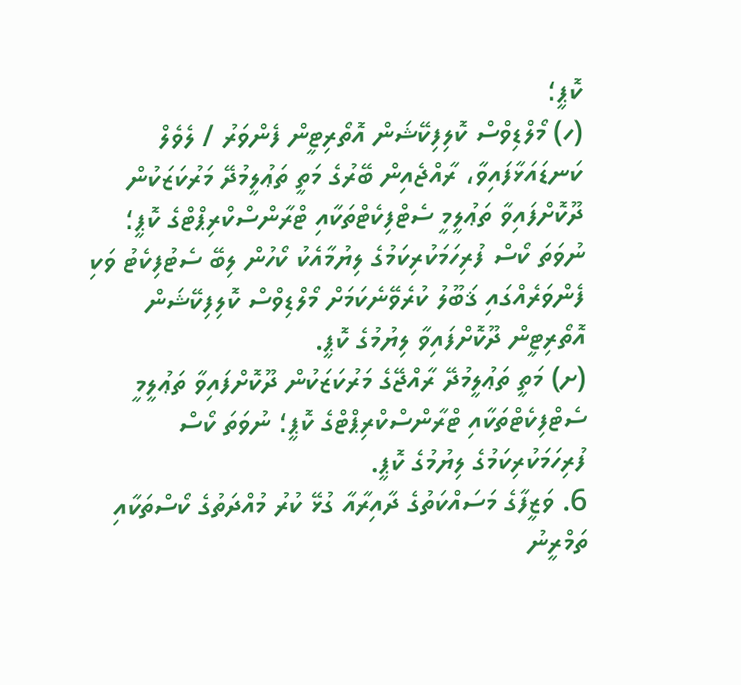ކޮޕީ؛
(ހ) މޯލްޑިވްސް ކޮލިފިކޭޝަން އޮތޯރިޓީން ފެންވަރު / ލެވެލް ކަނޑައަޅާފައިވާ، ރާއްޖެއިން ބޭރުގެ މަތީ ތަޢުލީމުދޭ މަރުކަޒަކުން ދޫކޮށްފައިވާ ތަޢުލީމީ ސެޓްފިކެޓްތަކާއި ޓްރާންސްކްރިޕްޓްގެ ކޮޕީ؛ ނުވަތަ ކޯސް ފުރިހަމަކުރިކަމުގެ ލިޔުމާއެކު ކޯހުން ލިބޭ ސެޓުފިކެޓު ވަކި ފެންވަރެއްގައި ޤަބޫލު ކުރެވޭނެކަމަށް މޯލްޑިވްސް ކޮލިފިކޭޝަން އޮތޯރިޓީން ދޫކޮށްފައިވާ ލިޔުމުގެ ކޮޕީ.
(ށ) މަތީ ތަޢުލީމުދޭ ރާއްޖޭގެ މަރުކަޒަކުން ދޫކޮށްފައިވާ ތަޢުލީމީ ސެޓްފިކެޓްތަކާއި ޓްރާންސްކްރިޕްޓްގެ ކޮޕީ؛ ނުވަތަ ކޯސް ފުރިހަމަކުރިކަމުގެ ލިޔުމުގެ ކޮޕީ.
6. ވަޒީފާގެ މަސައްކަތުގެ ދާއިރާއާ ގުޅޭ ކުރު މުއްދަތުގެ ކޯސްތަކާއި ތަމްރީނު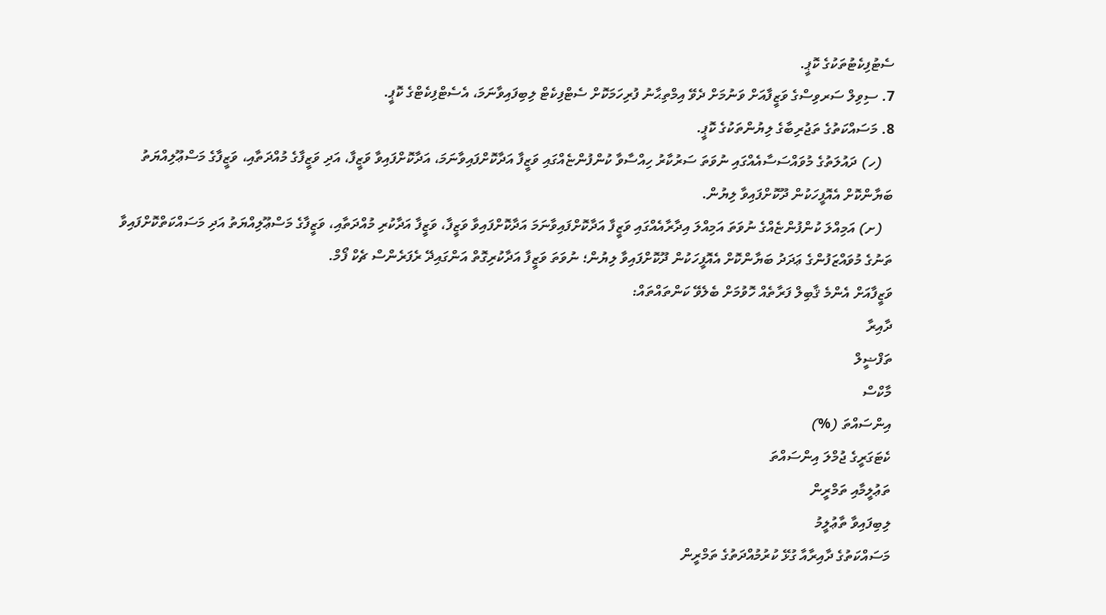ސެޓުފިކެޓުތަކުގެ ކޮޕީ.
7. ސިވިލް ސަރވިސްގެ ވަޒީފާއަށް ވަނުމަށް ދެވޭ އިމްތިޙާނު ފުރިހަމަކޮށް ސެޓްފިކެޓް ލިބިފައިވާނަމަ، އެސެޓްފިކެޓްގެ ކޮޕީ.
8. މަސައްކަތުގެ ތަޖުރިބާގެ ލިޔުންތަކުގެ ކޮޕީ.
   (ހ) ދައުލަތުގެ މުވައްސަސާއެއްގައި ނުވަތަ ސަރުކާރު ހިއްސާވާ ކުންފުންޏެއްގައި ވަޒީފާ އަދާކޮށްފައިވާނަމަ، އަދާކޮށްފައިވާ ވަޒީފާ، އަދި ވަޒީފާގެ މުއްދަތާއި، ވަޒީފާގެ މަސްޢޫލިއްޔަތު ބަޔާންކޮށް އެއޮފީހަކުން ދޫކޮށްފައިވާ ލިޔުން.
   (ށ) އަމިއްލަ ކުންފުންޏެއްގެ ނުވަތަ އަމިއްލަ އިދާރާއެއްގައި ވަޒީފާ އަދާކޮށްފައިވާނަމަ އަދާކޮށްފައިވާ ވަޒީފާ، ވަޒީފާ އަދާކުރި މުއްދަތާއި، ވަޒީފާގެ މަސްޢޫލިއްޔަތު އަދި މަސައްކަތްކޮށްފައިވާ ތަނުގެ މުވައްޒަފުންގެ ޢަދަދު ބަޔާންކޮށް އެއޮފީހަކުން ދޫކޮށްފައިވާ ލިޔުން؛ ނުވަތަ ވަޒީފާ އަދާކުރިގޮތް އަންގައިދޭ ރެފަރެންސް ޗެކް ފޯމް.
ވަޒީފާއަށް އެންމެ ޤާބިލް ފަރާތެއް ހޮވުމަށް ބެލެވޭ ކަންތައްތައް:
ދާއިރާ
ތަފްޟީލް
މާކްސް
އިންސައްތަ (%)
ކެޓަގަރީގެ ޖުމްލަ އިންސައްތަ
ތަޢުލީމާއި ތަމްރީން
ލިބިފައިވާ ތާޢުލީމު
މަސައްކަތުގެ ދާއިރާއާ ގުޅޭ ކުރުމުއްދަތުގެ ތަމްރީން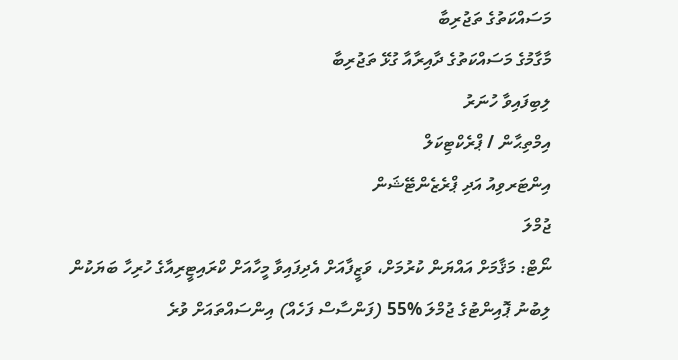މަސައްކަތުގެ ތަޖުރިބާ
މާގާމުގެ މަސައްކަތުގެ ދާއިރާއާ ގުޅޭ ތަޖުރިބާ
ލިބިފައިވާ ހުނަރު
އިމްތިޙާން / ޕްރެކްޓިކަލް
އިންޓަރވިއު އަދި ޕްރެޒެންޓޭޝަން
ޖުމްލަ
ނޯޓް: މަޤާމަށް އައްޔަން ކުރުމަށް، ވަޒީފާއަށް އެދިފައިވާ މީހާއަށް ކްރައިޓީރިއާގެ ހުރިހާ ބަޔަކުން  ލިބުނު ޕޮއިންޓުގެ ޖުމްލަ %55 (ފަންސާސް ފަހެއް) އިންސައްތައަށް ވުރެ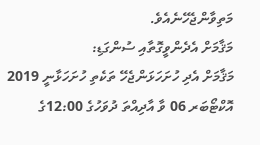މަތިވާންޖެހޭނެއެވެ.
މަޤާމަށް އެދެންވީގޮތާއި ސުންގަޑި:
މަޤާމަށް އެދި ހުށަހަޅަންޖެހޭ ތަކެތި ހުށަހަޅާނީ 2019 އޮކްޓޯބަރ 06 ވާ އާދިއްތަ ދުވަހުގެ 12:00ގެ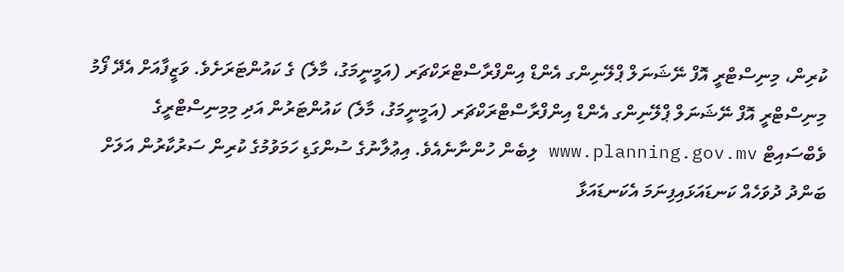ކުރިން، މިނިސްޓްރީ އޮފް ނޭޝަނަލް ޕްލޭނިންގ އެންޑް އިންފްރާސްޓްރަކްޗަރ (އަމީނީމަގު، މާލެ) ގެ ކައުންޓަރަށެވެ. ވަޒީފާއަށް އެދޭ ފޯމު މިނިސްޓްރީ އޮފް ނޭޝަނަލް ޕްލޭނިންގ އެންޑް އިންފްރާސްޓްރަކްޗަރ (އަމީނީމަގު، މާލެ) ކައުންޓަރުން އަދި މިމިނިސްޓްރީގެ ވެބްސައިޓް www.planning.gov.mv ލިބެން ހުންނާނެއެވެ. އިޢުލާނުގެ ސުންގަޑި ހަމަވުމުގެ ކުރިން ސަރުކާރުން އަލަށް ބަންދު ދުވަހެއް ކަނޑައަޅައިފިނަމަ އެކަނޑައަޅާ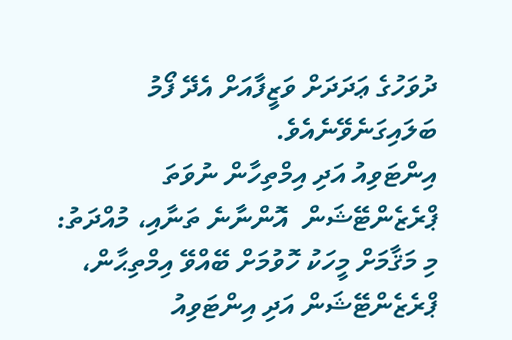ދުވަހުގެ ޢަދަދަށް ވަޒީފާއަށް އެދޭ ފޯމު ބަލައިގަނެވޭނެއެވެ.
އިންޓަވިއު އަދި އިމްތިހާން ނުވަތަ ޕްރެޒެންޓޭޝަން  އޮންނާނެ ތަނާއި، މުއްދަތު:
މި މަޤާމަށް މީހަކު ހޮވުމަށް ބޭއްވޭ އިމްތިޙާން، ޕްރެޒެންޓޭޝަން އަދި އިންޓަވިއު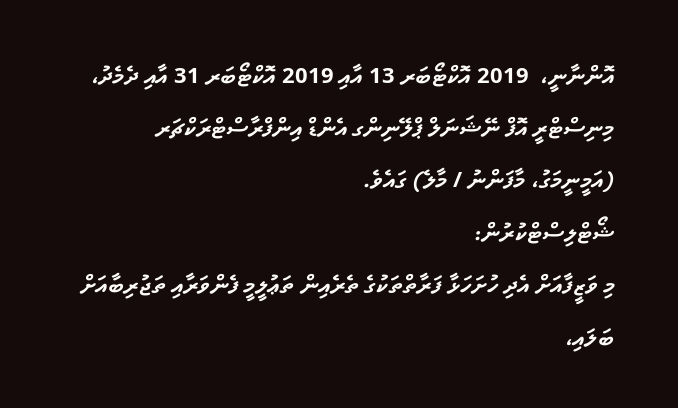އޮންނާނީ،  2019 އޮކްޓޯބަރ 13 އާއި 2019 އޮކްޓޯބަރ 31 އާއި ދެމެދު، މިނިސްޓްރީ އޮފް ނޭޝަނަލް ޕްލޭނިންގ އެންޑް އިންފްރާސްޓްރަކްޗަރ (އަމީނީމަގު، މާފަންނު / މާލެ) ގައެވެ.
ޝޯޓްލިސްޓްކުރުން:
މި ވަޒީފާއަށް އެދި ހުށަހަޅާ ފަރާތްތަކުގެ ތެރެއިން ތަޢުލީމީ ފެންވަރާއި ތަޖުރިބާއަށް ބަލައި،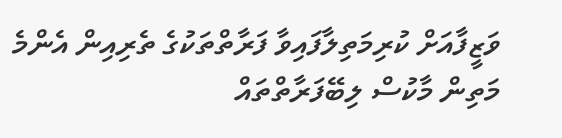ވަޒީފާއަށް ކުރިމަތިލާފައިވާ ފަރާތްތަކުގެ ތެރިއިން އެންމެ މަތިން މާކުސް ލިބޭފަރާތްތައް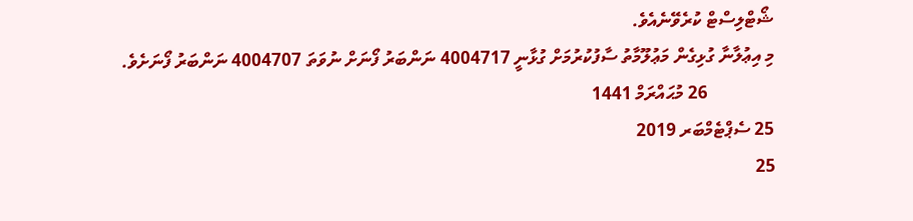ޝޯޓްލިސްޓް ކުރެވޭނެއެވެ.
މި އިޢުލާނާ ގުޅިގެން މަޢުލޫމާތު ސާފުކުރުމަށް ގުޅާނީ 4004717 ނަންބަރު ފޯނަށް ނުވަތަ 4004707 ނަންބަރު ފޯނަށެވެ.
               26 މުޙައްރަމް 1441
25 ސެޕްޓެމްބަރ 2019
25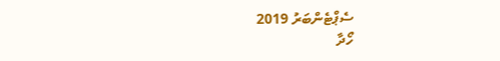ސެޕްޓެންބަރު 2019
ހޯދާ